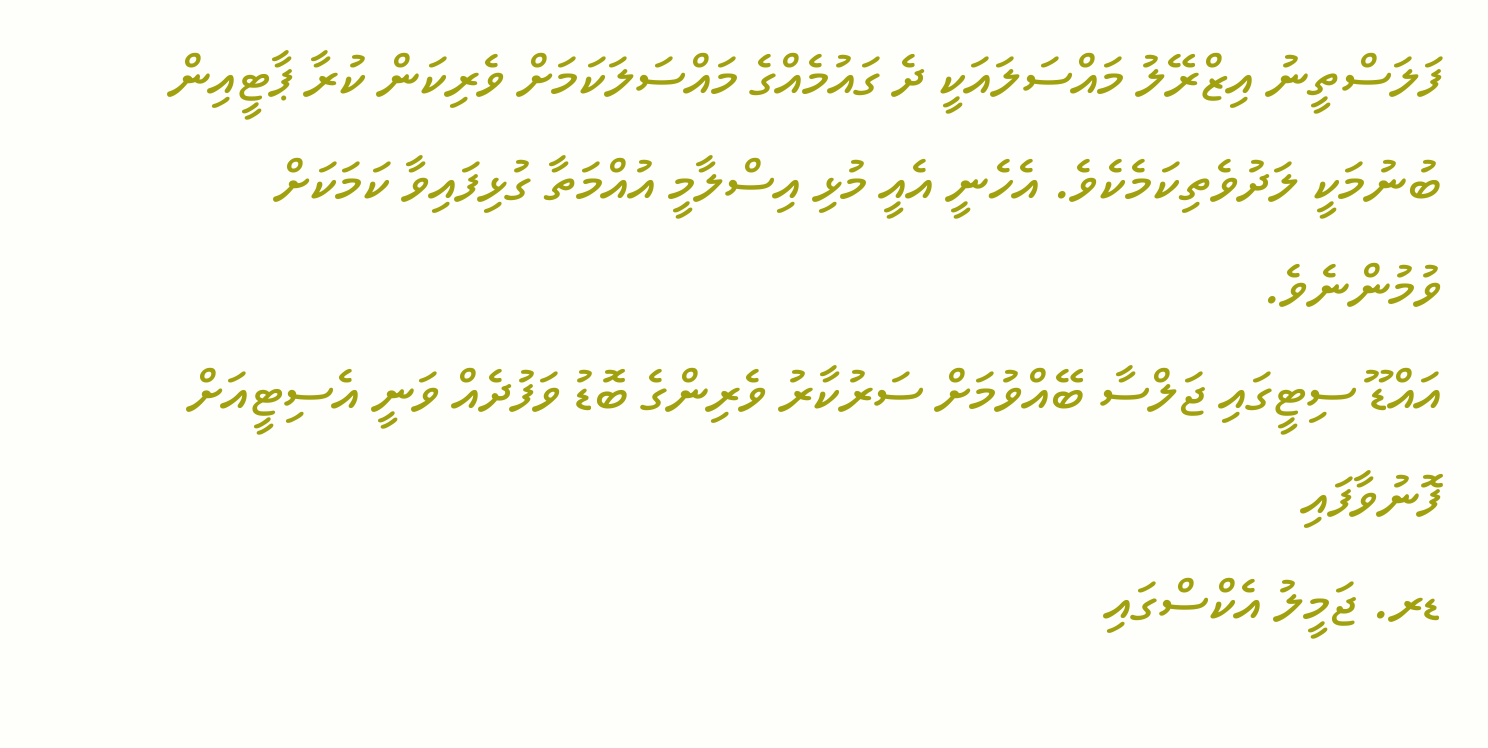ފަލަސްތީނު އިޒްރޭލު މައްސަލައަކީ ދެ ގައުމެއްގެ މައްސަލަކަމަށް ވެރިކަން ކުރާ ޕާޓީއިން ބުނުމަކީ ލަދުވެތިކަމެކެވެ. އެހެނީ އެއީ މުޅި އިސްލާމީ އުއްމަތާ ގުޅިފައިވާ ކަމަކަށް ވުމުންނެވެ.
އައްޑޫ ސިޓީގައި ޖަލްސާ ބޭއްވުމަށް ސަރުކާރު ވެރިންގެ ބޮޑު ވަފުދެއް ވަނީ އެސިޓީއަށް ފޮނުވާފައި
ޑރ. ޖަމީލު އެކްސްގައި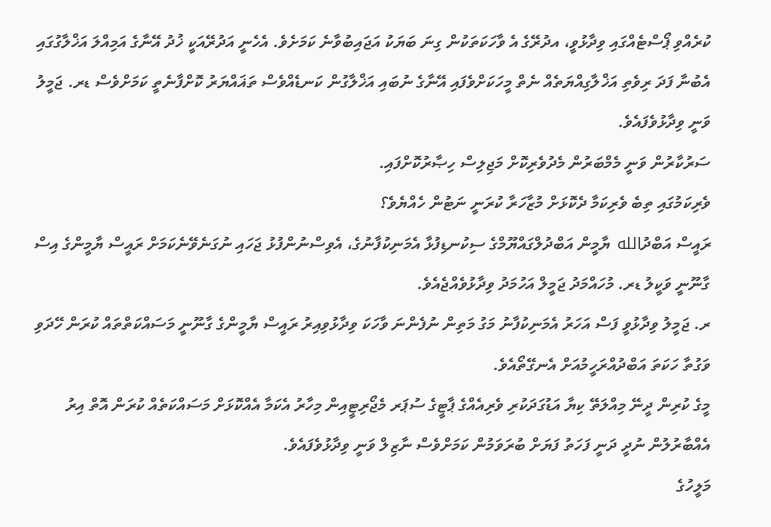ކުރެއްވި ޕޯސްޓެއްގައި ވިދާޅުވީ، އދުރޭގެ އެ ވާހަކަތަކުން ގިނަ ބަޔަކު އަޖައިބުވާނެ ކަމަށެވެ. އެހެނީ އަދުރޭއަކީ ޚުދު އޭނާގެ އަމިއްލަ އަޚްލާގުގައި އެބުނާ ފަދަ ރިވެތި އަޚްލާގިއްޔަތެއް ނެތް މީހަކަށްވެފައި އޭނާގެ ނުބައި އަޚްލާގުން ކަނޑެއްވެސް ތަޣައްޔަރު ކޮށްފާނެތީ ކަމަށްވެސް ޑރ. ޖަމީލު ވަނީ ވިދާޅުވެފައެވެ.
ސަރުކާރުން ވަނީ މެމްބަރުން މެދުވެރިކޮށް މަޖިލިސް ހިޞާރުކޮށްފައި.
ވެރިކަމުގައި ތިބެ ވެރިކަމާ ދެކޮޅަށް މުޒާހަރާ ކުރަނީ ނަޓުން ހެއްޔެވެ؟
ރައީސް އަބްދުالله ޔާމީން އަބްދުލްގައްޔޫމްގެ ސިކުނޑިފުޅާ އެމަނިކުފާނުގެ، އެވިސްނުންފުޅު ޖަހައި ނުގަނެވޭނެކަމަށް ރައީސް ޔާމީންގެ އިސް ގާނޫނީ ވަކީލު ޑރ. މުހައްމަދު ޖަމީލް އަހުމަދު ވިދާޅުވެއްޖެއެވެ.
ރ. ޖަމީލު ވިދާޅުވީ ފަސް އަހަރު އެމަނިކުފާނު މަގު މަތިން ނުފެންނަ ވާހަކަ ވިދާޅުވިއިރު ރައީސް ޔާމީންގެ ގާނޫނީ މަސައްކަތްތައް ކުރަން ހޭދަވި ވަގުތާ ހަކަތަ އަބްދުއްރަހީމުއަށް އެނގޭތޯއެވެ.
މީގެ ކުރިން ދީނޭ މިއްލަތޭ ކިޔާ އަޑުގަދަކުރި ވެރިއެއްގެ ޕާޓީގެ ސުޕަރ މެޖޯރިޓީއިން މިހާރު އެކަމާ އެއްކޮޅަށް މަސައްކަތެއް ކުރަން އޮތް އިރު އެއްބާރުލުން ނުދީ ދަނީ ފަހަތު ފަޔަށް ބުރަވަމުން ކަމަށްވެސް ނާޒިލް ވަނީ ވިދާޅުވެފައެވެ.
މަލީހުގެ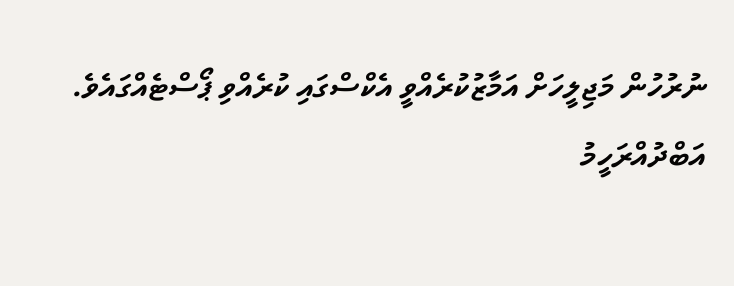ނުރުހުން މަޖިލީހަށް އަމާޒުކުރެއްވީ އެކްސްގައި ކުރެއްވި ޕޯސްޓެއްގައެވެ.
އަބްދުއްރަހީމު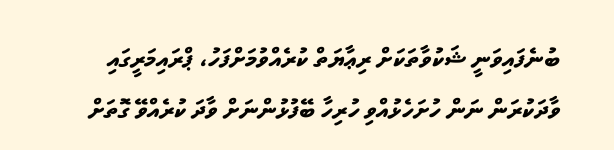ބުނެފައިވަނީ ޝަކުވާތަކަށް ރިޢާޔަތް ކުރެއްވުމަށްފަހު، ޕްރައިމަރީގައި ވާދަކުރަން ނަން ހުށަހެޅުއްވި ހުރިހާ ބޭފުޅުންނަށް ވާދަ ކުރެއްވޭ ގޮތަށް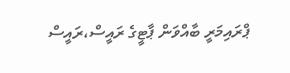ޕްރައިމަރީ ބާއްވަން ޕާޓީގެ ރައީސް،ރައީސް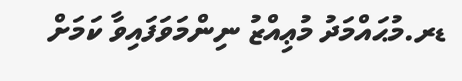ޑރ.މުޙައްމަދު މުޢިއްޒު ނިންމަވަފައިވާ ކަމަށް